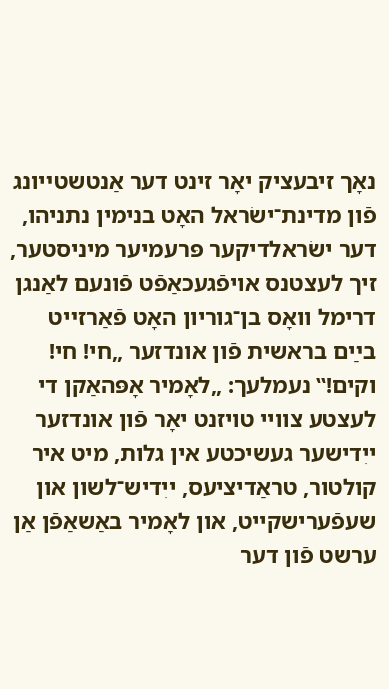נאָך זיבעציק יאָר זינט דער אַנטשטײונג פֿון מדינת־ישׂראל האָט בנימין נתניהו, דער ישׂראלדיקער פּרעמיער מיניסטער, זיך לעצטנס אויפֿגעכאַפֿט פֿונעם לאַנגן דרימל וואָס בן־גוריון האָט פֿאַרזײט בײַם בראשית פֿון אונדזער „חי! חי! וקים!‟ נעמלעך: „לאָמיר אָפּהאַקן די לעצטע צוויי טויזנט יאָר פֿון אונדזער ייִדישער געשיכטע אין גלות, מיט איר קולטור, טראַדיציעס, ייִדיש־לשון און שעפֿערישקייט, און לאָמיר באַשאַפֿן אַן ערשט פֿון דער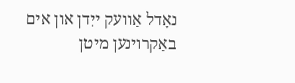נאָדל אַוועק ייִדן און אים באַקרוינען מיטן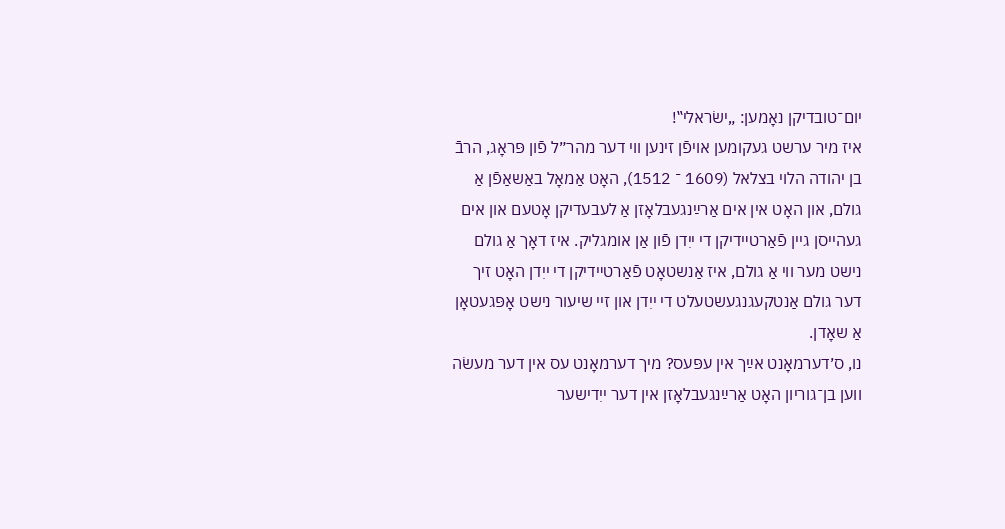יום־טובדיקן נאָמען: „ישׂראלי‟!
איז מיר ערשט געקומען אויפֿן זינען ווי דער מהר״ל פֿון פּראָג, הרבֿ בן יהודה הלוי בצלאל (1609 ־ 1512), האָט אַמאָל באַשאַפֿן אַ גולם, און האָט אין אים אַרײַנגעבלאָזן אַ לעבעדיקן אָטעם און אים געהייסן גיין פֿאַרטײדיקן די ייִדן פֿון אַן אומגליק. איז דאָך אַ גולם נישט מער ווי אַ גולם, איז אַנשטאָט פֿאַרטײדיקן די ייִדן האָט זיך דער גולם אַנטקעגנגעשטעלט די ייִדן און זיי שיעור נישט אָפּגעטאָן אַ שאָדן.
נו, ס׳דערמאָנט אײַך אין עפּעס? מיך דערמאָנט עס אין דער מעשׂה ווען בן־גוריון האָט אַרײַנגעבלאָזן אין דער ייִדישער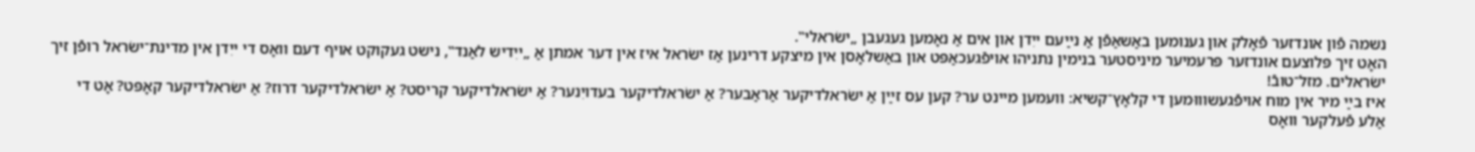נשמה פֿון אונדזער פֿאָלק און גענומען באַשאַפֿן אַ נײַעם ייִדן און אים אַ נאָמען געגעבן „ישׂראלי‟.
האָט זיך פּלוצעם אונדזער פּרעמיער מיניסטער בנימין נתניהו אויפֿגעכאַפּט און באַשלאָסן אין מיצקע דרינען אַז ישׂראל איז אין דער אמתן אַ „ייִדיש לאַנד‟, נישט געקוקט אויף דעם וואָס די ייִדן אין מדינת־ישׂראל רופֿן זיך ישׂראלים. מזל־טובֿ!
איז בײַ מיר אין מוח אויפֿגעשוווּמען די קלאָץ־קשיא: וועמען מיינט ער? קען עס זײַן אַ ישׂראלדיקער אַראַבער? אַ ישׂראלדיקער בעדויִנער? אַ ישׂראלדיקער קריסט? אַ ישׂראלדיקער דרוז? אַ ישׂראלדיקער קאָפּט? אָט די אַלע פֿעלקער וואָס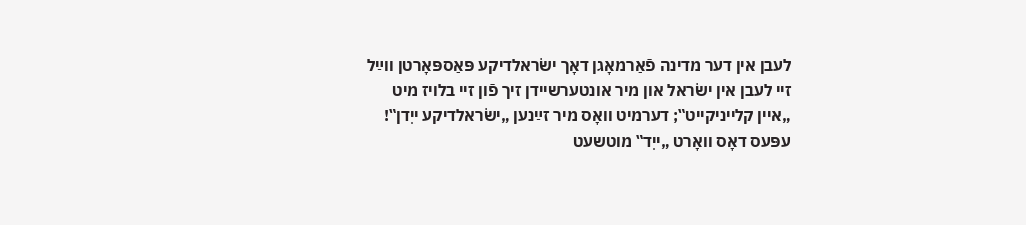לעבן אין דער מדינה פֿאַרמאָגן דאָך ישׂראלדיקע פּאַספּאָרטן ווײַל זיי לעבן אין ישׂראל און מיר אונטערשיידן זיך פֿון זיי בלויז מיט „איין קלייניקייט‟; דערמיט וואָס מיר זײַנען „ישׂראלדיקע ייִדן‟!
עפּעס דאָס וואָרט „ייִד‟ מוטשעט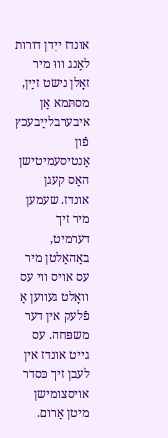אונדז ייִדן דורות לאַנג וווּ מיר זאָלן נישט זײַן, מסתּמא אַן איבערבלײַבעכץ פֿון אַנטיסעמיטישן האַס קעגן אונדז. שעמען מיר זיך דערמיט, באַהאַלטן מיר עס אויס ווי עס וואָלט געווען אַ פֿלעק אין דער משפּחה. עס גייט אונדז אין לעבן זיך כּסדר אויסצומישן מיטן אַרום.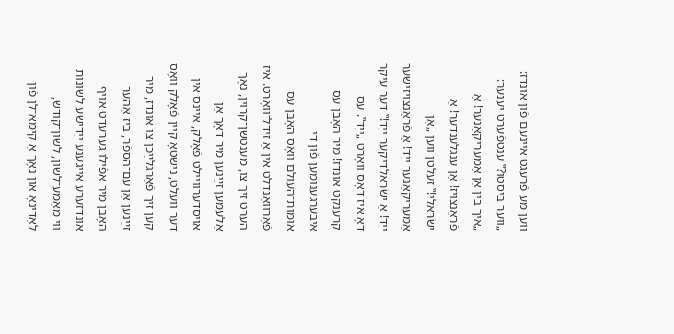ווען מע פֿרעגט איינעם פֿון אונדז: „ווער ביסטו?‟ ענטפֿערט יענער: „איך בין אַן אַמעריקאַנער! אַ פֿראַנצויז! אַן ענגלענדער! אַ ישׂראלי!‟ זעלטן ווען „אַן אַמעריקאַנער ייִד! אַ פֿראַנצויזישער ייִד! אַ ישׂראלדיקער ייִד!‟ דער עיקר דאָ איז דאָס וואָרט „ייִד‟. עס קרענקט אונדז! מיר האָבן עס איבערגענומען פֿון די אומות־העולם וואָס האָבן עס פֿאַרוואַנדלט אין אַ זידל־וואָרט. איז הערט זיך צו, מענטשן־קרוין, נאָך אַלעמען זײַנען מיר דאָך אַן אויסדערוויילט פֿאָלק, איינס אין דער וועלט, נישטאָ קיין פֿאָלק וואָס קען זיך פֿאַרגלײַכן צו אונדז, מיר זײַנען אַן עם־הספֿר, ביז אַהער האָבן מיר אפֿילו גערעדט אויף אונדזערע אייגענע ייִדישע לשונות ווי מאַמע־לשון, לשון־קודש, לאַדינאָ און נאָך אַ קימא־לן פֿון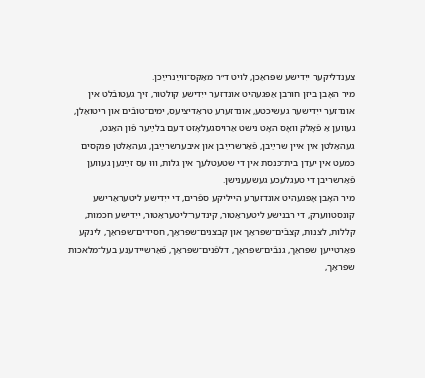צענדליקער ייִדישע שפּראַכן, לויט ד״ר מאַקס־ווײַנרײַכן.
מיר האָבן ביזן חורבן אַפּגעהיט אונדזער ייִדישע קולטור, זיך געטובֿלט אין אונדזער ייִדישער געשיכטע, אונדזערע טראַדיציעס, ימים־טובֿים און ריטואַלן, געווען אַ פֿאָלק וואָס האָט נישט אַרויסגעלאָזט דעם בלײַער פֿון האַנט, געהאַלטן אין איין שרײַבן, פֿאַרשרײַבן און איבערשרײַבן, געהאַלטן פּנקסים כּמעט אין יעדן בית־כּנסת אין די שטעטלעך אין גלות, וווּ עס זײַנען געווען פֿאַרשריבן די טעגלעכע געשעענישן.
מיר האָבן אָפּגעהיט אונדזערע הייליקע ספֿרים, די ייִדישע ליטעראַרישע קונסטווערק, די רבנישע ליטעראַטור, קינדער־ליטעראַטור, ייִדישע חכמות, קללות, לצנות, קצבֿים־שפּראַך און קבצנים־שפּראַך, חסידים־שפּראַך, לינקע פּאַרטייען שפּראַך, גנבֿים־שפּראַך, דלפֿנים־שפּראַך, פֿאַרשיידענע בעל־מלאכות שפּראַך,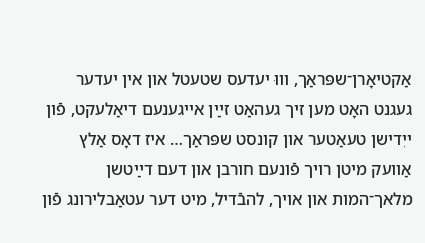אַקטיאָרן־שפּראַך, וווּ יעדעס שטעטל און אין יעדער געגנט האָט מען זיך געהאַט זײַן אייגענעם דיאַלעקט, פֿון ייִדישן טעאַטער און קונסט שפּראַך… איז דאָס אַלץ אַוועק מיטן רויך פֿונעם חורבן און דעם דײַטשן מלאך־המות און אויך, להבֿדיל, מיט דער עטאַבלירונג פֿון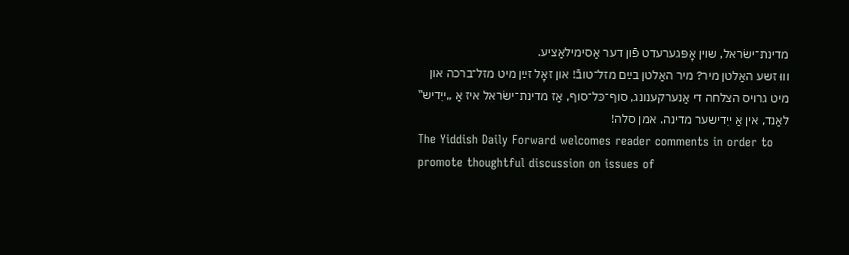מדינת־ישׂראל, שוין אָפּגערעדט פֿון דער אַסימילאַציע.
וווּ זשע האַלטן מיר? מיר האַלטן בײַם מזל־טובֿ! און זאָל זײַן מיט מזל־ברכה און מיט גרויס הצלחה די אַנערקענונג, סוף־כּל־סוף, אַז מדינת־ישׂראל איז אַ „ייִדיש‟ לאַנד, אין אַ ייִדישער מדינה. אמן סלה!
The Yiddish Daily Forward welcomes reader comments in order to promote thoughtful discussion on issues of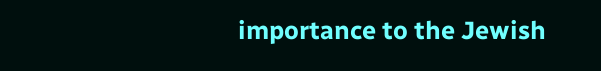importance to the Jewish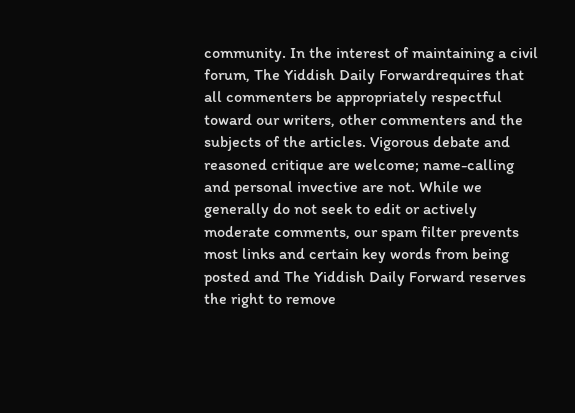community. In the interest of maintaining a civil forum, The Yiddish Daily Forwardrequires that all commenters be appropriately respectful toward our writers, other commenters and the subjects of the articles. Vigorous debate and reasoned critique are welcome; name-calling and personal invective are not. While we generally do not seek to edit or actively moderate comments, our spam filter prevents most links and certain key words from being posted and The Yiddish Daily Forward reserves the right to remove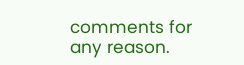comments for any reason.